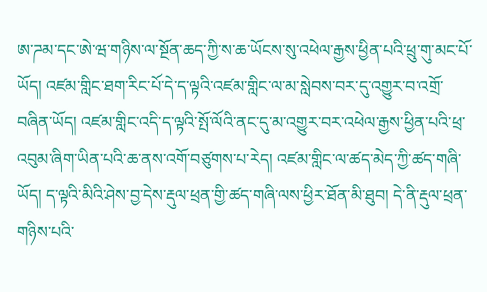ཨ་ཌམ་དང་ཨེ་ཝ་གཉིས་ལ་སྔོན་ཆད་ཀྱི་ས་ཆ་ཡོངས་སུ་འཕེལ་རྒྱས་ཕྱིན་པའི་ཕྲུ་གུ་མང་པོ་ཡོད། འཛམ་གླིང་ཐག་རིང་པོ་དེ་ད་ལྟའི་འཛམ་གླིང་ལ་མ་སླེབས་བར་དུ་འགྱུར་བ་འགྲོ་བཞིན་ཡོད། འཛམ་གླིང་འདི་ད་ལྟའི་སྤོ་ལོའི་ནང་དུ་མ་འགྱུར་བར་འཕེལ་རྒྱས་ཕྱིན་པའི་ཕྲ་འབུམ་ཞིག་ཡིན་པའི་ཆ་ནས་འགོ་བཙུགས་པ་རེད། འཛམ་གླིང་ལ་ཚད་མེད་ཀྱི་ཚད་གཞི་ཡོད། ད་ལྟའི་མིའི་ཤེས་བྱ་དེས་རྡུལ་ཕྲན་གྱི་ཚད་གཞི་ལས་ཕྱིར་ཐོན་མི་ཐུབ། དེ་ནི་རྡུལ་ཕྲན་གཉིས་པའི་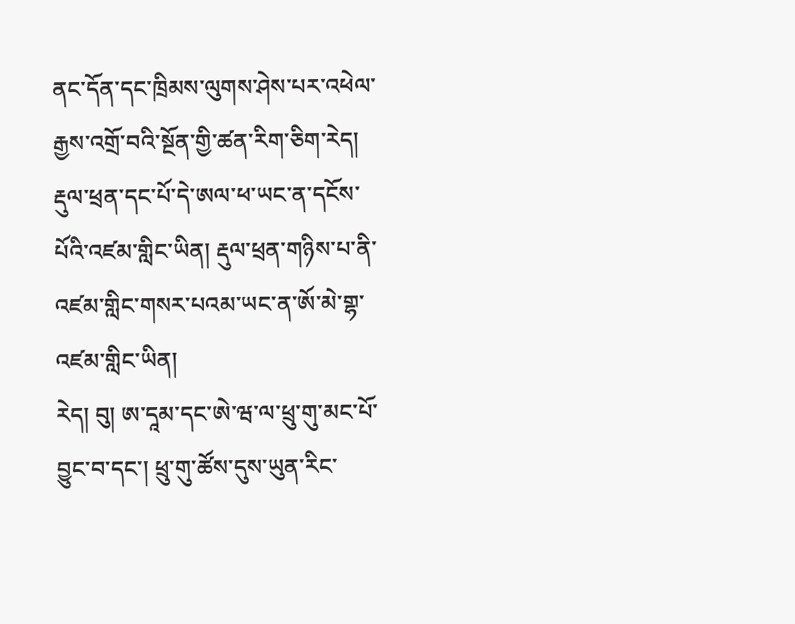ནང་དོན་དང་ཁྲིམས་ལུགས་ཤེས་པར་འཕེལ་རྒྱས་འགྲོ་བའི་སྔོན་གྱི་ཚན་རིག་ཅིག་རེད། རྡུལ་ཕྲན་དང་པོ་དེ་ཨལ་ཕ་ཡང་ན་དངོས་པོའི་འཛམ་གླིང་ཡིན། རྡུལ་ཕྲན་གཉིས་པ་ནི་འཛམ་གླིང་གསར་པའམ་ཡང་ན་ཨོ་མེ་གྷ་འཛམ་གླིང་ཡིན།
རེད། བུ། ཨ་དཱམ་དང་ཨེ་ཝ་ལ་ཕྲུ་གུ་མང་པོ་བྱུང་བ་དང་། ཕྲུ་གུ་ཚོས་དུས་ཡུན་རིང་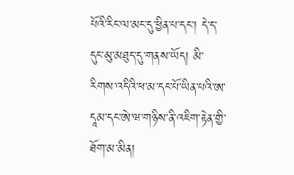པོའི་རིང་ལ་མང་དུ་ཕྱིན་པ་དང་། དེ་ད་དུང་མུ་མཐུད་དུ་གནས་ཡོད། མི་རིགས་འདིའི་ཕ་མ་དང་པོ་ཡིན་པའི་ཨ་དཱམ་དང་ཨེ་ཝ་གཉིས་ནི་འཇིག་རྟེན་གྱི་ཐོག་མ་མིན།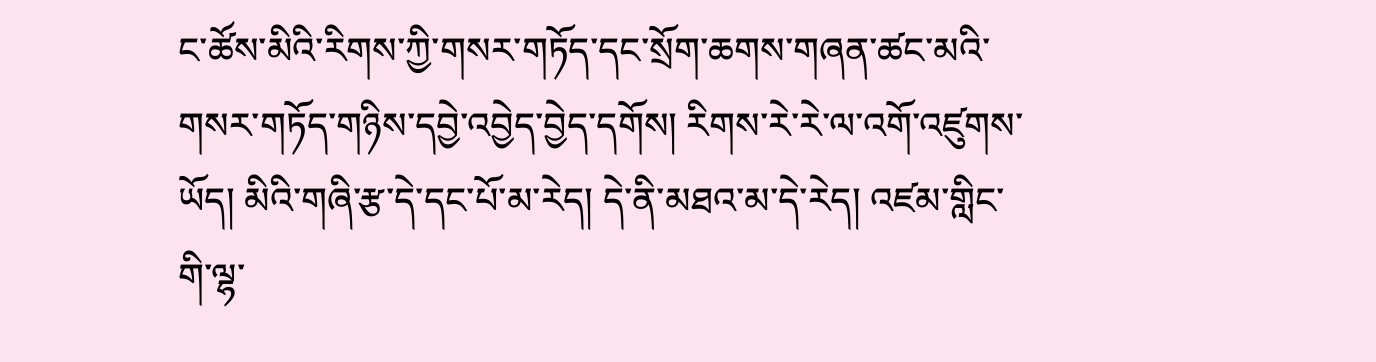ང་ཚོས་མིའི་རིགས་ཀྱི་གསར་གཏོད་དང་སྲོག་ཆགས་གཞན་ཚང་མའི་གསར་གཏོད་གཉིས་དབྱེ་འབྱེད་བྱེད་དགོས། རིགས་རེ་རེ་ལ་འགོ་འཛུགས་ཡོད། མིའི་གཞི་རྩ་དེ་དང་པོ་མ་རེད། དེ་ནི་མཐའ་མ་དེ་རེད། འཛམ་གླིང་གི་ལྷ་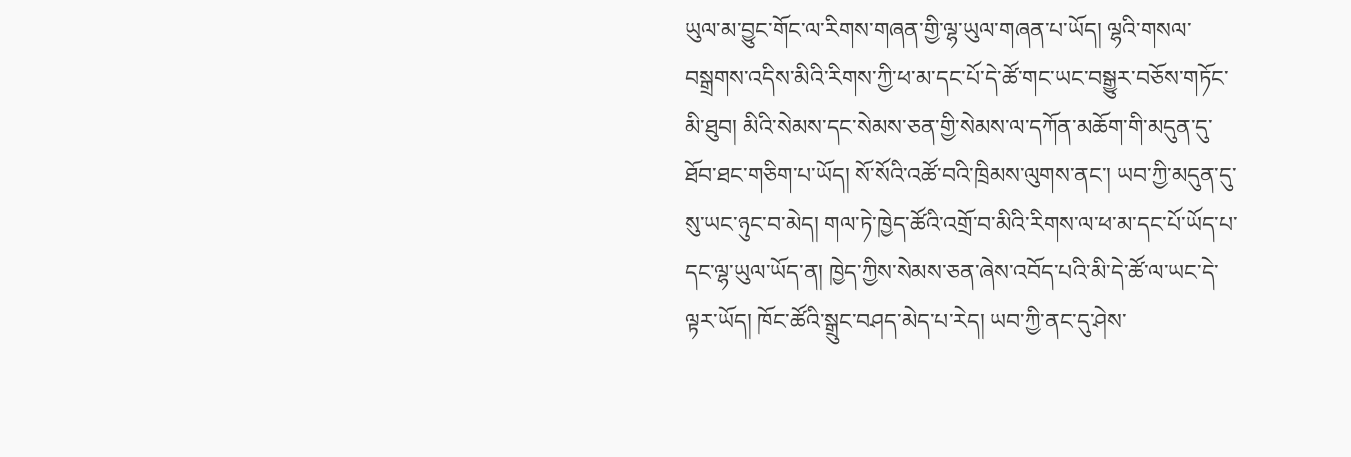ཡུལ་མ་བྱུང་གོང་ལ་རིགས་གཞན་གྱི་ལྷ་ཡུལ་གཞན་པ་ཡོད། ལྷའི་གསལ་བསྒྲགས་འདིས་མིའི་རིགས་ཀྱི་ཕ་མ་དང་པོ་དེ་ཚོ་གང་ཡང་བསྒྱུར་བཅོས་གཏོང་མི་ཐུབ། མིའི་སེམས་དང་སེམས་ཅན་གྱི་སེམས་ལ་དཀོན་མཆོག་གི་མདུན་དུ་ཐོབ་ཐང་གཅིག་པ་ཡོད། སོ་སོའི་འཚོ་བའི་ཁྲིམས་ལུགས་ནང་། ཡབ་ཀྱི་མདུན་དུ་སུ་ཡང་ཉུང་བ་མེད། གལ་ཏེ་ཁྱེད་ཚོའི་འགྲོ་བ་མིའི་རིགས་ལ་ཕ་མ་དང་པོ་ཡོད་པ་དང་ལྷ་ཡུལ་ཡོད་ན། ཁྱེད་ཀྱིས་སེམས་ཅན་ཞེས་འབོད་པའི་མི་དེ་ཚོ་ལ་ཡང་དེ་ལྟར་ཡོད། ཁོང་ཚོའི་སྒྲུང་བཤད་མེད་པ་རེད། ཡབ་ཀྱི་ནང་དུ་ཤེས་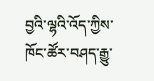བྱའི་ལྷའི་འོད་ཀྱིས་ཁོང་ཚོར་བཤད་རྒྱུ་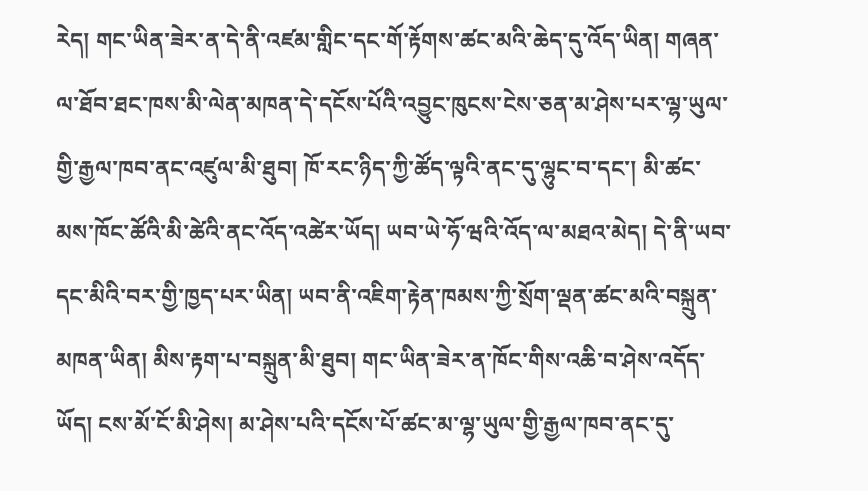རེད། གང་ཡིན་ཟེར་ན་དེ་ནི་འཛམ་གླིང་དང་གོ་རྟོགས་ཚང་མའི་ཆེད་དུ་འོད་ཡིན། གཞན་ལ་ཐོབ་ཐང་ཁས་མི་ལེན་མཁན་དེ་དངོས་པོའི་འབྱུང་ཁུངས་ངེས་ཅན་མ་ཤེས་པར་ལྷ་ཡུལ་གྱི་རྒྱལ་ཁབ་ནང་འཛུལ་མི་ཐུབ། ཁོ་རང་ཉིད་ཀྱི་ཚོད་ལྟའི་ནང་དུ་ལྷུང་བ་དང་། མི་ཚང་མས་ཁོང་ཚོའི་མི་ཚེའི་ནང་འོད་འཚེར་ཡོད། ཡབ་ཡེ་ཧོ་ཝའི་འོད་ལ་མཐའ་མེད། དེ་ནི་ཡབ་དང་མིའི་བར་གྱི་ཁྱད་པར་ཡིན། ཡབ་ནི་འཇིག་རྟེན་ཁམས་ཀྱི་སྲོག་ལྡན་ཚང་མའི་བསྐྲུན་མཁན་ཡིན། མིས་རྟག་པ་བསྐྲུན་མི་ཐུབ། གང་ཡིན་ཟེར་ན་ཁོང་གིས་འཆི་བ་ཤེས་འདོད་ཡོད། ངས་མོ་ངོ་མི་ཤེས། མ་ཤེས་པའི་དངོས་པོ་ཚང་མ་ལྷ་ཡུལ་གྱི་རྒྱལ་ཁབ་ནང་དུ་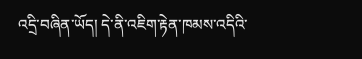འདྲི་བཞིན་ཡོད། དེ་ནི་འཇིག་རྟེན་ཁམས་འདིའི་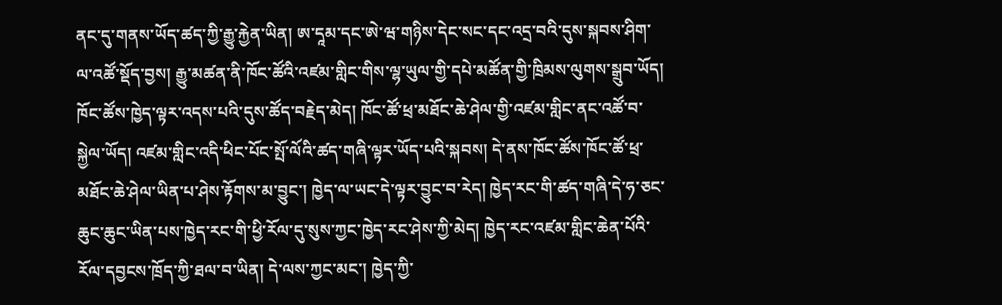ནང་དུ་གནས་ཡོད་ཚད་ཀྱི་རྒྱུ་རྐྱེན་ཡིན། ཨ་དཱམ་དང་ཨེ་ཝ་གཉིས་དེང་སང་དང་འདྲ་བའི་དུས་སྐབས་ཤིག་ལ་འཚོ་སྡོད་བྱས། རྒྱུ་མཚན་ནི་ཁོང་ཚོའི་འཛམ་གླིང་གིས་ལྷ་ཡུལ་གྱི་དཔེ་མཚོན་གྱི་ཁྲིམས་ལུགས་སྒྲུབ་ཡོད། ཁོང་ཚོས་ཁྱེད་ལྟར་འདས་པའི་དུས་ཚོད་བརྗེད་མེད། ཁོང་ཚོ་ཕྲ་མཐོང་ཆེ་ཤེལ་གྱི་འཛམ་གླིང་ནང་འཚོ་བ་སྐྱེལ་ཡོད། འཛམ་གླིང་འདི་ཕིང་པོང་སྤོ་ལོའི་ཚད་གཞི་ལྟར་ཡོད་པའི་སྐབས། དེ་ནས་ཁོང་ཚོས་ཁོང་ཚོ་ཕྲ་མཐོང་ཆེ་ཤེལ་ཡིན་པ་ཤེས་རྟོགས་མ་བྱུང་། ཁྱེད་ལ་ཡང་དེ་ལྟར་བྱུང་བ་རེད། ཁྱེད་རང་གི་ཚད་གཞི་དེ་ཧ་ཅང་ཆུང་ཆུང་ཡིན་པས་ཁྱེད་རང་གི་ཕྱི་རོལ་དུ་སུས་ཀྱང་ཁྱེད་རང་ཤེས་ཀྱི་མེད། ཁྱེད་རང་འཛམ་གླིང་ཆེན་པོའི་རོལ་དབྱངས་ཁྲོད་ཀྱི་ཐལ་བ་ཡིན། དེ་ལས་ཀྱང་མང་། ཁྱེད་ཀྱི་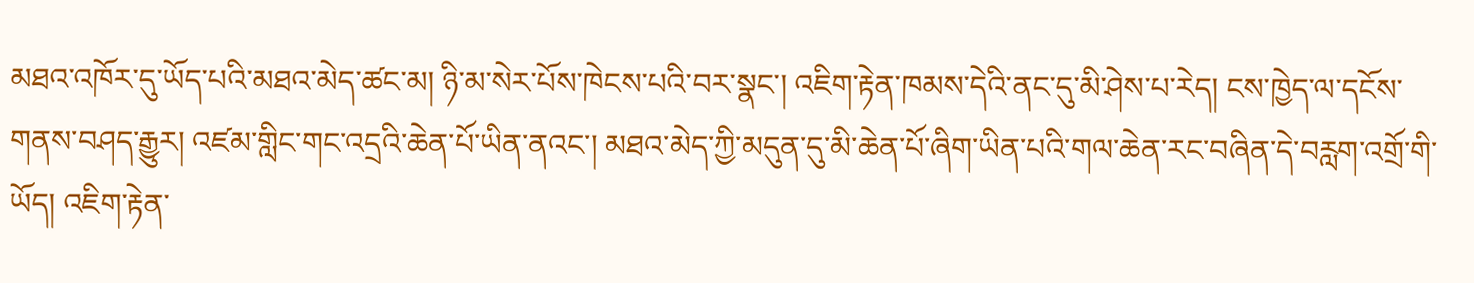མཐའ་འཁོར་དུ་ཡོད་པའི་མཐའ་མེད་ཚང་མ། ཉི་མ་སེར་པོས་ཁེངས་པའི་བར་སྣང་། འཇིག་རྟེན་ཁམས་དེའི་ནང་དུ་མི་ཤེས་པ་རེད། ངས་ཁྱེད་ལ་དངོས་གནས་བཤད་རྒྱུར། འཛམ་གླིང་གང་འདྲའི་ཆེན་པོ་ཡིན་ནའང་། མཐའ་མེད་ཀྱི་མདུན་དུ་མི་ཆེན་པོ་ཞིག་ཡིན་པའི་གལ་ཆེན་རང་བཞིན་དེ་བརླག་འགྲོ་གི་ཡོད། འཇིག་རྟེན་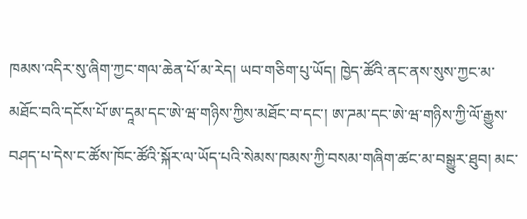ཁམས་འདིར་སུ་ཞིག་ཀྱང་གལ་ཆེན་པོ་མ་རེད། ཡབ་གཅིག་པུ་ཡོད། ཁྱེད་ཚོའི་ནང་ནས་སུས་ཀྱང་མ་མཐོང་བའི་དངོས་པོ་ཨ་དཱམ་དང་ཨེ་ཝ་གཉིས་ཀྱིས་མཐོང་བ་དང་། ཨ་ཌམ་དང་ཨེ་ཝ་གཉིས་ཀྱི་ལོ་རྒྱུས་བཤད་པ་དེས་ང་ཚོས་ཁོང་ཚོའི་སྐོར་ལ་ཡོད་པའི་སེམས་ཁམས་ཀྱི་བསམ་གཞིག་ཚང་མ་བསྒྱུར་ཐུབ། མང་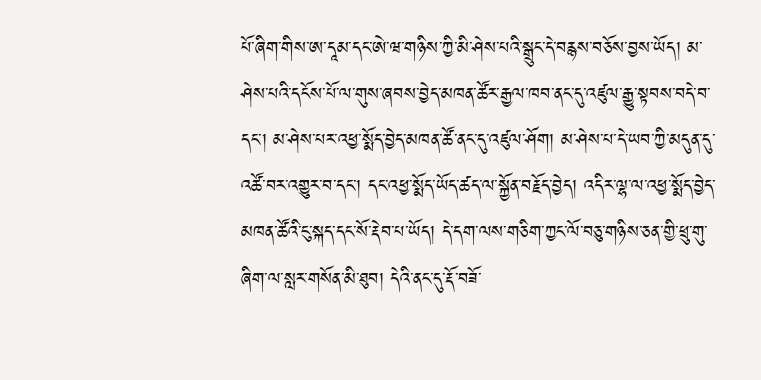པོ་ཞིག་གིས་ཨ་དཱམ་དང་ཨེ་ཝ་གཉིས་ཀྱི་མི་ཤེས་པའི་སྒྲུང་དེ་བརྙས་བཅོས་བྱས་ཡོད། མ་ཤེས་པའི་དངོས་པོ་ལ་གུས་ཞབས་བྱེད་མཁན་ཚོར་རྒྱལ་ཁབ་ནང་དུ་འཛུལ་རྒྱུ་སྟབས་བདེ་བ་དང་། མ་ཤེས་པར་འཕྱ་སྨོད་བྱེད་མཁན་ཚོ་ནང་དུ་འཛུལ་ཤོག། མ་ཤེས་པ་དེ་ཡབ་ཀྱི་མདུན་དུ་འཚོ་བར་འགྱུར་བ་དང་། དང་འཕྱ་སྨོད་ཡོད་ཚད་ལ་སྐྱོན་བརྗོད་བྱེད། འདིར་ལྷ་ལ་འཕྱ་སྨོད་བྱེད་མཁན་ཚོའི་ངུ་སྐད་དང་སོ་རྡེབ་པ་ཡོད། དེ་དག་ལས་གཅིག་ཀྱང་ལོ་བཅུ་གཉིས་ཅན་གྱི་ཕྲུ་གུ་ཞིག་ལ་སླར་གསོན་མི་ཐུབ། དེའི་ནང་དུ་རྡོ་བཟོ་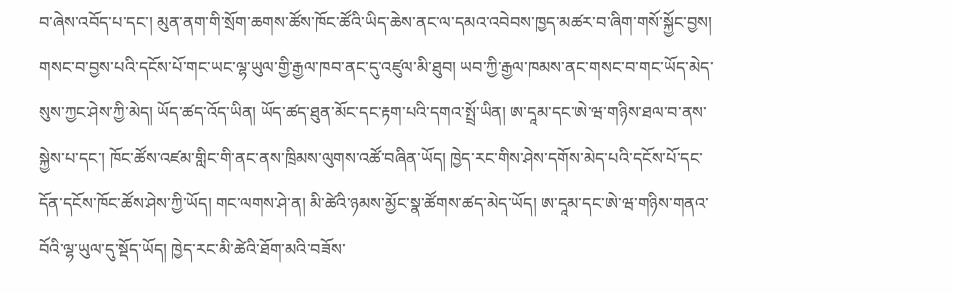བ་ཞེས་འབོད་པ་དང་། མུན་ནག་གི་སྲོག་ཆགས་ཚོས་ཁོང་ཚོའི་ཡིད་ཆེས་ནང་ལ་དམའ་འབེབས་ཁྱད་མཚར་བ་ཞིག་གསོ་སྐྱོང་བྱས། གསང་བ་བྱས་པའི་དངོས་པོ་གང་ཡང་ལྷ་ཡུལ་གྱི་རྒྱལ་ཁབ་ནང་དུ་འཛུལ་མི་ཐུབ། ཡབ་ཀྱི་རྒྱལ་ཁམས་ནང་གསང་བ་གང་ཡོད་མེད་སུས་ཀྱང་ཤེས་ཀྱི་མེད། ཡོད་ཚད་འོད་ཡིན། ཡོད་ཚད་ཐུན་མོང་དང་རྟག་པའི་དགའ་སྤྲོ་ཡིན། ཨ་དཱམ་དང་ཨེ་ཝ་གཉིས་ཐལ་བ་ནས་སྐྱེས་པ་དང་། ཁོང་ཚོས་འཛམ་གླིང་གི་ནང་ནས་ཁྲིམས་ལུགས་འཚོ་བཞིན་ཡོད། ཁྱེད་རང་གིས་ཤེས་དགོས་མེད་པའི་དངོས་པོ་དང་དོན་དངོས་ཁོང་ཚོས་ཤེས་ཀྱི་ཡོད། གང་ལགས་ཤེ་ན། མི་ཚེའི་ཉམས་མྱོང་སྣ་ཚོགས་ཚད་མེད་ཡོད། ཨ་དཱམ་དང་ཨེ་ཝ་གཉིས་གནའ་བོའི་ལྷ་ཡུལ་དུ་སྡོད་ཡོད། ཁྱེད་རང་མི་ཚེའི་ཐོག་མའི་བཟོས་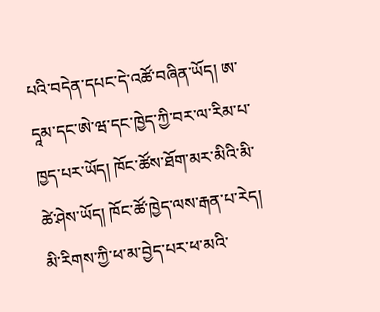པའི་བདེན་དཔང་དེ་འཚོ་བཞིན་ཡོད། ཨ་དཱམ་དང་ཨེ་ཝ་དང་ཁྱེད་ཀྱི་བར་ལ་རིམ་པ་ཁྱད་པར་ཡོད། ཁོང་ཚོས་ཐོག་མར་མིའི་མི་ཚེ་ཤེས་ཡོད། ཁོང་ཚོ་ཁྱེད་ལས་རྒན་པ་རེད། མི་རིགས་ཀྱི་ཕ་མ་བྱེད་པར་ཕ་མའི་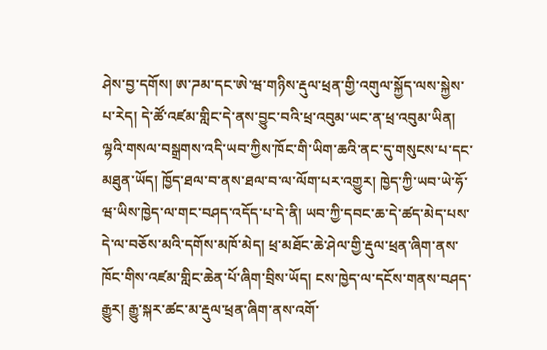ཤེས་བྱ་དགོས། ཨ་ཌམ་དང་ཨེ་ཝ་གཉིས་རྡུལ་ཕྲན་གྱི་འགུལ་སྐྱོད་ལས་སྐྱེས་པ་རེད། དེ་ཚོ་འཛམ་གླིང་དེ་ནས་བྱུང་བའི་ཕྲ་འབུམ་ཡང་ན་ཕྲ་འབུམ་ཡིན། ལྷའི་གསལ་བསྒྲགས་འདི་ཡབ་ཀྱིས་ཁོང་གི་ཡིག་ཆའི་ནང་དུ་གསུངས་པ་དང་མཐུན་ཡོད། ཁྱོད་ཐལ་བ་ནས་ཐལ་བ་ལ་ལོག་པར་འགྱུར། ཁྱེད་ཀྱི་ཡབ་ཡེ་ཧོ་ཝ་ཡིས་ཁྱེད་ལ་གང་བཤད་འདོད་པ་དེ་ནི། ཡབ་ཀྱི་དབང་ཆ་དེ་ཚད་མེད་པས་དེ་ལ་བཅོས་མའི་དགོས་མཁོ་མེད། ཕྲ་མཐོང་ཆེ་ཤེལ་གྱི་རྡུལ་ཕྲན་ཞིག་ནས་ཁོང་གིས་འཛམ་གླིང་ཆེན་པོ་ཞིག་བྲིས་ཡོད། ངས་ཁྱེད་ལ་དངོས་གནས་བཤད་རྒྱུར། རྒྱུ་སྐར་ཚང་མ་རྡུལ་ཕྲན་ཞིག་ནས་འགོ་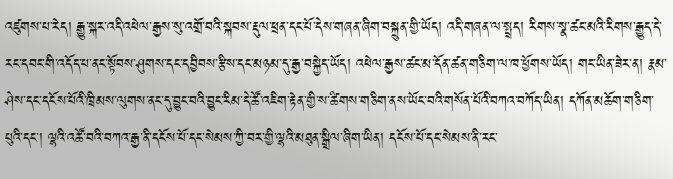འཛུགས་པ་རེད། རྒྱུ་སྐར་འདི་འཕེལ་རྒྱས་སུ་འགྲོ་བའི་སྐབས་རྡུལ་ཕྲན་དང་པོ་དེས་གཞན་ཞིག་བསྐྲུན་གྱི་ཡོད། འདི་གཞན་ལ་སྤྲད། རིགས་སྣ་ཚང་མའི་རིགས་རྒྱུད་དེ་རང་དབང་གི་འདོད་པ་ནང་སྟོབས་ཤུགས་དང་དབྱིབས་རྩིས་དང་མཉམ་དུ་རྒྱ་བསྐྱེད་ཡོད། འཕེལ་རྒྱས་ཚང་མ་དོན་ཚན་གཅིག་ལ་ཁ་ཕྱོགས་ཡོད། གང་ཡིན་ཟེར་ན། རྣམ་ཤེས་དང་དངོས་པོའི་ཁྲིམས་ལུགས་ནང་དུ་བྱུང་བའི་བྱུང་རིམ་དེ་ཚོ་འཇིག་རྟེན་གྱི་ས་ཚིགས་གཅིག་ནས་ཡོང་བའི་གསོན་པོའི་བཀའ་བཀོད་ཡིན། དཀོན་མཆོག་གཅིག་པུའི་དང་། ལྷའི་འཚོ་བའི་བཀའ་རྒྱ་ནི་དངོས་པོ་དང་སེམས་ཀྱི་བར་གྱི་ལྷའི་མཐུན་སྒྲིལ་ཞིག་ཡིན། དངོས་པོ་དང་སེམས་ནི་རང་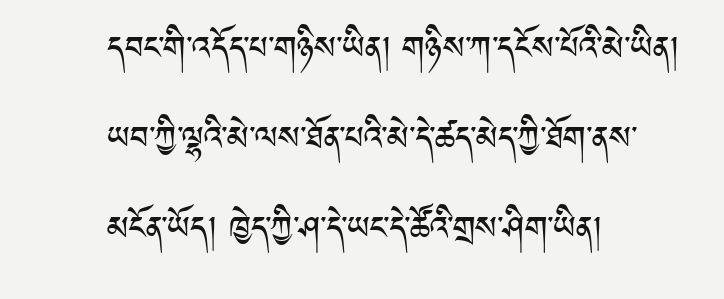དབང་གི་འདོད་པ་གཉིས་ཡིན། གཉིས་ཀ་དངོས་པོའི་མེ་ཡིན། ཡབ་ཀྱི་ལྷའི་མེ་ལས་ཐོན་པའི་མེ་དེ་ཚད་མེད་ཀྱི་ཐོག་ནས་མངོན་ཡོད། ཁྱེད་ཀྱི་ཤ་དེ་ཡང་དེ་ཚོའི་གྲས་ཤིག་ཡིན།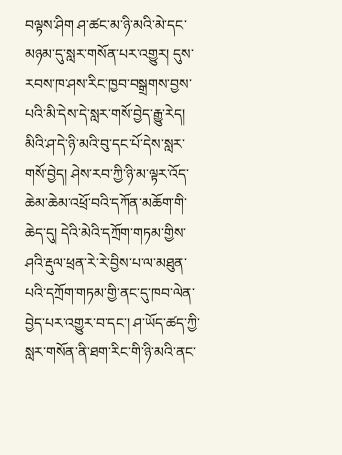བལྟས་ཤིག ཤ་ཚང་མ་ཉི་མའི་མེ་དང་མཉམ་དུ་སླར་གསོན་པར་འགྱུར། དུས་རབས་ཁ་ཤས་རིང་ཁྱབ་བསྒྲགས་བྱས་པའི་མི་དེས་དེ་སླར་གསོ་བྱེད་རྒྱུ་རེད། མིའི་ཤ་དེ་ཉི་མའི་བུ་དང་པོ་དེས་སླར་གསོ་བྱེད། ཤེས་རབ་ཀྱི་ཉི་མ་ལྟར་འོད་ཆེམ་ཆེམ་འཕྲོ་བའི་དཀོན་མཆོག་གི་ཆེད་དུ། དེའི་མེའི་དཀྲོག་གཏམ་གྱིས་ཤའི་རྡུལ་ཕྲན་རེ་རེ་བྱིས་པ་ལ་མཐུན་པའི་དཀྲོག་གཏམ་གྱི་ནང་དུ་ཁབ་ལེན་བྱེད་པར་འགྱུར་བ་དང་། ཤ་ཡོད་ཚད་ཀྱི་སླར་གསོན་ནི་ཐག་རིང་གི་ཉི་མའི་ནང་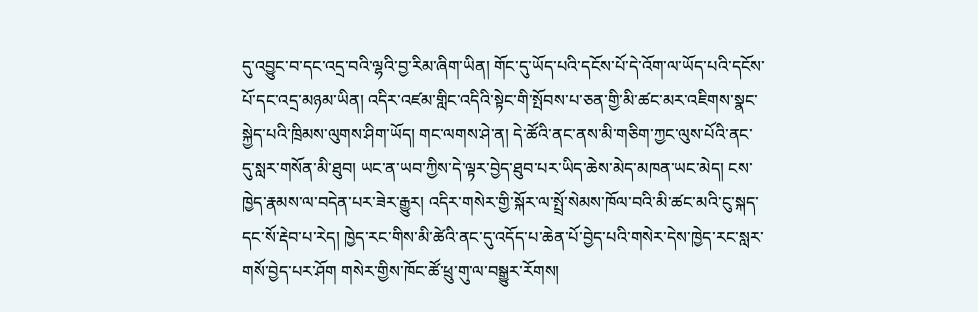དུ་འབྱུང་བ་དང་འདྲ་བའི་ལྷའི་བྱ་རིམ་ཞིག་ཡིན། གོང་དུ་ཡོད་པའི་དངོས་པོ་དེ་འོག་ལ་ཡོད་པའི་དངོས་པོ་དང་འདྲ་མཉམ་ཡིན། འདིར་འཛམ་གླིང་འདིའི་སྟེང་གི་སྤོབས་པ་ཅན་གྱི་མི་ཚང་མར་འཇིགས་སྣང་སྐྱེད་པའི་ཁྲིམས་ལུགས་ཤིག་ཡོད། གང་ལགས་ཤེ་ན། དེ་ཚོའི་ནང་ནས་མི་གཅིག་ཀྱང་ལུས་པོའི་ནང་དུ་སླར་གསོན་མི་ཐུབ། ཡང་ན་ཡབ་ཀྱིས་དེ་ལྟར་བྱེད་ཐུབ་པར་ཡིད་ཆེས་མེད་མཁན་ཡང་མེད། ངས་ཁྱེད་རྣམས་ལ་བདེན་པར་ཟེར་རྒྱུར། འདིར་གསེར་གྱི་སྐོར་ལ་སྤྲོ་སེམས་ཁོལ་བའི་མི་ཚང་མའི་ངུ་སྐད་དང་སོ་རྡེབ་པ་རེད། ཁྱེད་རང་གིས་མི་ཚེའི་ནང་དུ་འདོད་པ་ཆེན་པོ་བྱེད་པའི་གསེར་དེས་ཁྱེད་རང་སླར་གསོ་བྱེད་པར་ཤོག གསེར་གྱིས་ཁོང་ཚོ་ཕྲུ་གུ་ལ་བསྒྱུར་རོགས།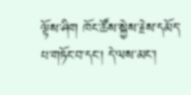ལྟོས་ཤིག ཁོང་ཚོས་སྐྱེས་རྗེས་དམོད་པ་གཏོང་བ་དང་། དེ་ལས་མང་།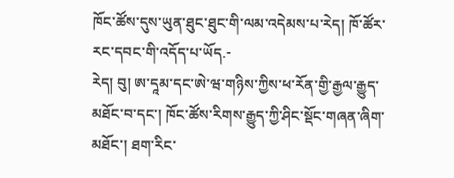ཁོང་ཚོས་དུས་ཡུན་ཐུང་ཐུང་གི་ལམ་འདེམས་པ་རེད། ཁོ་ཚོར་རང་དབང་གི་འདོད་པ་ཡོད.-
རེད། བུ། ཨ་དཱམ་དང་ཨེ་ཝ་གཉིས་ཀྱིས་ཕ་རོན་གྱི་རྒྱལ་རྒྱུད་མཐོང་བ་དང་། ཁོང་ཚོས་རིགས་རྒྱུད་ཀྱི་ཤིང་སྡོང་གཞན་ཞིག་མཐོང་། ཐག་རིང་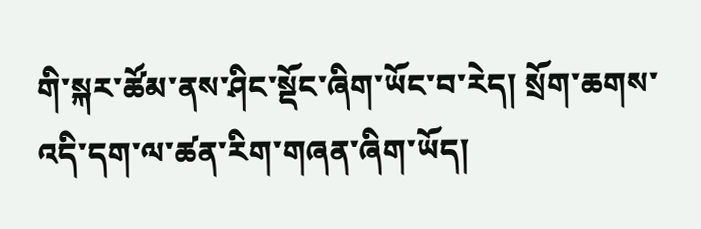གི་སྐར་ཚོམ་ནས་ཤིང་སྡོང་ཞིག་ཡོང་བ་རེད། སྲོག་ཆགས་འདི་དག་ལ་ཚན་རིག་གཞན་ཞིག་ཡོད།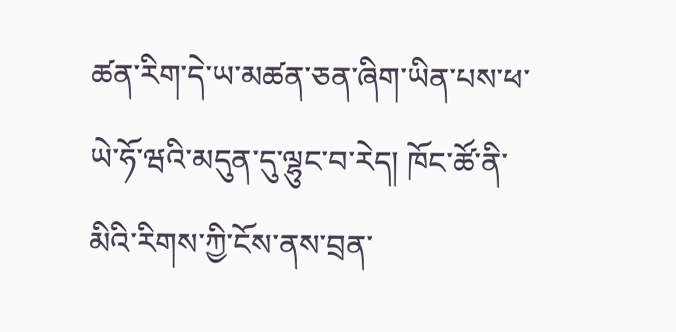ཚན་རིག་དེ་ཡ་མཚན་ཅན་ཞིག་ཡིན་པས་ཕ་ཡེ་ཧོ་ཝའི་མདུན་དུ་ལྷུང་བ་རེད། ཁོང་ཚོ་ནི་མིའི་རིགས་ཀྱི་ངོས་ནས་བྲན་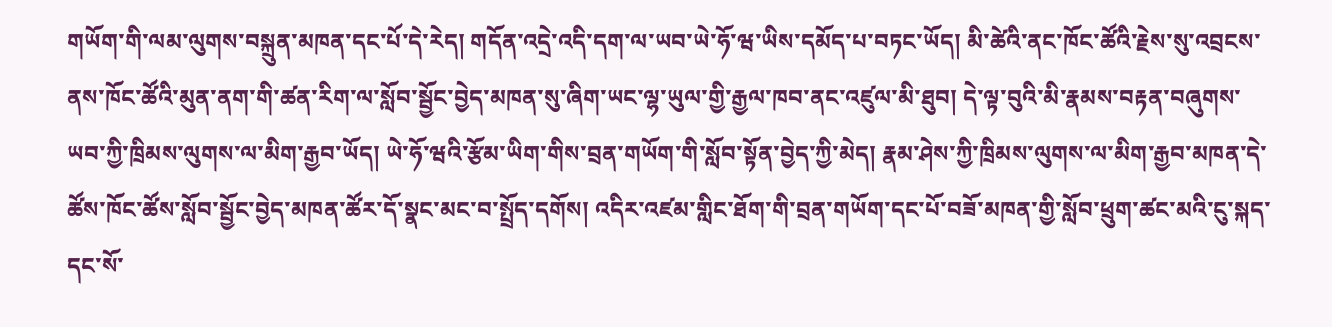གཡོག་གི་ལམ་ལུགས་བསྐྲུན་མཁན་དང་པོ་དེ་རེད། གདོན་འདྲེ་འདི་དག་ལ་ཡབ་ཡེ་ཧོ་ཝ་ཡིས་དམོད་པ་བཏང་ཡོད། མི་ཚེའི་ནང་ཁོང་ཚོའི་རྗེས་སུ་འབྲངས་ནས་ཁོང་ཚོའི་མུན་ནག་གི་ཚན་རིག་ལ་སློབ་སྦྱོང་བྱེད་མཁན་སུ་ཞིག་ཡང་ལྷ་ཡུལ་གྱི་རྒྱལ་ཁབ་ནང་འཛུལ་མི་ཐུབ། དེ་ལྟ་བུའི་མི་རྣམས་བརྟན་བཞུགས་ཡབ་ཀྱི་ཁྲིམས་ལུགས་ལ་མིག་རྒྱབ་ཡོད། ཡེ་ཧོ་ཝའི་རྩོམ་ཡིག་གིས་བྲན་གཡོག་གི་སློབ་སྟོན་བྱེད་ཀྱི་མེད། རྣམ་ཤེས་ཀྱི་ཁྲིམས་ལུགས་ལ་མིག་རྒྱབ་མཁན་དེ་ཚོས་ཁོང་ཚོས་སློབ་སྦྱོང་བྱེད་མཁན་ཚོར་དོ་སྣང་མང་བ་སྤྲོད་དགོས། འདིར་འཛམ་གླིང་ཐོག་གི་བྲན་གཡོག་དང་པོ་བཟོ་མཁན་གྱི་སློབ་ཕྲུག་ཚང་མའི་ངུ་སྐད་དང་སོ་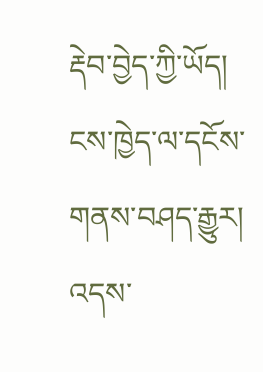རྡེབ་བྱེད་ཀྱི་ཡོད། ངས་ཁྱེད་ལ་དངོས་གནས་བཤད་རྒྱུར། འདས་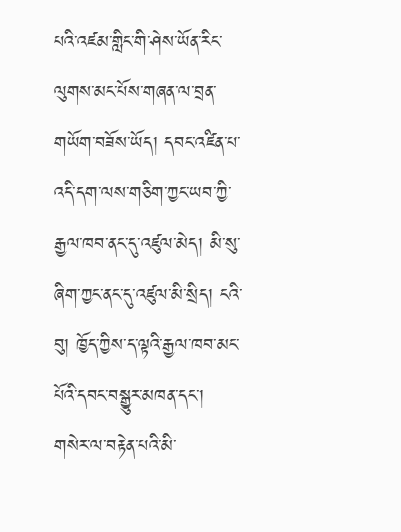པའི་འཛམ་གླིང་གི་ཤེས་ཡོན་རིང་ལུགས་མང་པོས་གཞན་ལ་བྲན་གཡོག་བཟོས་ཡོད། དབང་འཛིན་པ་འདི་དག་ལས་གཅིག་ཀྱང་ཡབ་ཀྱི་རྒྱལ་ཁབ་ནང་དུ་འཛུལ་མེད། མི་སུ་ཞིག་ཀྱང་ནང་དུ་འཛུལ་མི་སྲིད། ངའི་བུ། ཁྱོད་ཀྱིས་ད་ལྟའི་རྒྱལ་ཁབ་མང་པོའི་དབང་བསྒྱུར་མཁན་དང་། གསེར་ལ་བརྟེན་པའི་མི་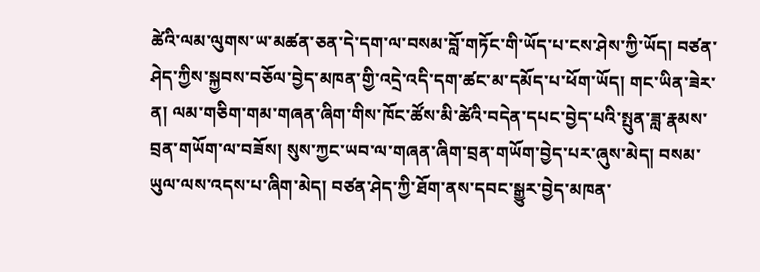ཚེའི་ལམ་ལུགས་ཡ་མཚན་ཅན་དེ་དག་ལ་བསམ་བློ་གཏོང་གི་ཡོད་པ་ངས་ཤེས་ཀྱི་ཡོད། བཙན་ཤེད་ཀྱིས་སྐྱབས་བཅོལ་བྱེད་མཁན་གྱི་འདྲེ་འདི་དག་ཚང་མ་དམོད་པ་ཕོག་ཡོད། གང་ཡིན་ཟེར་ན། ལམ་གཅིག་གམ་གཞན་ཞིག་གིས་ཁོང་ཚོས་མི་ཚེའི་བདེན་དཔང་བྱེད་པའི་སྤུན་ཟླ་རྣམས་བྲན་གཡོག་ལ་བཟོས། སུས་ཀྱང་ཡབ་ལ་གཞན་ཞིག་བྲན་གཡོག་བྱེད་པར་ཞུས་མེད། བསམ་ཡུལ་ལས་འདས་པ་ཞིག་མེད། བཙན་ཤེད་ཀྱི་ཐོག་ནས་དབང་སྒྱུར་བྱེད་མཁན་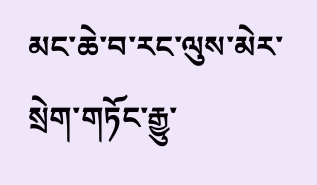མང་ཆེ་བ་རང་ལུས་མེར་སྲེག་གཏོང་རྒྱུ་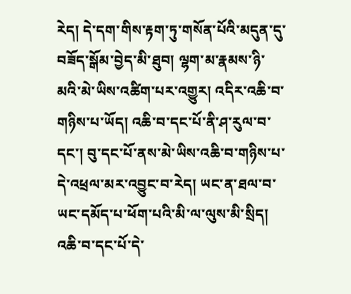རེད། དེ་དག་གིས་རྟག་ཏུ་གསོན་པོའི་མདུན་དུ་བཟོད་སྒོམ་བྱེད་མི་ཐུབ། ལྷག་མ་རྣམས་ཉི་མའི་མེ་ཡིས་འཚིག་པར་འགྱུར། འདིར་འཆི་བ་གཉིས་པ་ཡོད། འཆི་བ་དང་པོ་ནི་ཤ་རུལ་བ་དང་། བུ་དང་པོ་ནས་མེ་ཡིས་འཆི་བ་གཉིས་པ་དེ་འཕྲལ་མར་འབྱུང་བ་རེད། ཡང་ན་ཐལ་བ་ཡང་དམོད་པ་ཕོག་པའི་མི་ལ་ལུས་མི་སྲིད། འཆི་བ་དང་པོ་དེ་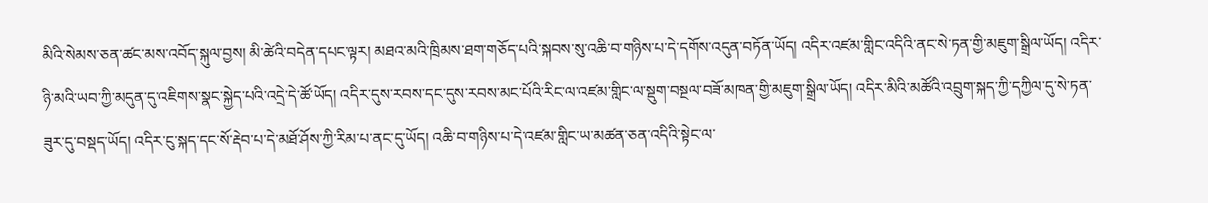མིའི་སེམས་ཅན་ཚང་མས་འབོད་སྐུལ་བྱས། མི་ཚེའི་བདེན་དཔང་ལྟར། མཐའ་མའི་ཁྲིམས་ཐག་གཅོད་པའི་སྐབས་སུ་འཆི་བ་གཉིས་པ་དེ་དགོས་འདུན་བཏོན་ཡོད། འདིར་འཛམ་གླིང་འདིའི་ནང་སེ་ཏན་གྱི་མཇུག་སྒྲིལ་ཡོད། འདིར་ཉི་མའི་ཡབ་ཀྱི་མདུན་དུ་འཇིགས་སྣང་སྐྱེད་པའི་འདྲེ་དེ་ཚོ་ཡོད། འདིར་དུས་རབས་དང་དུས་རབས་མང་པོའི་རིང་ལ་འཛམ་གླིང་ལ་སྡུག་བསྔལ་བཟོ་མཁན་གྱི་མཇུག་སྒྲིལ་ཡོད། འདིར་མིའི་མཚོའི་འབྲུག་སྐད་ཀྱི་དཀྱིལ་དུ་སེ་ཏན་ཟུར་དུ་བསྡད་ཡོད། འདིར་ངུ་སྐད་དང་སོ་རྡེབ་པ་དེ་མཐོ་ཤོས་ཀྱི་རིམ་པ་ནང་དུ་ཡོད། འཆི་བ་གཉིས་པ་དེ་འཛམ་གླིང་ཡ་མཚན་ཅན་འདིའི་སྟེང་ལ་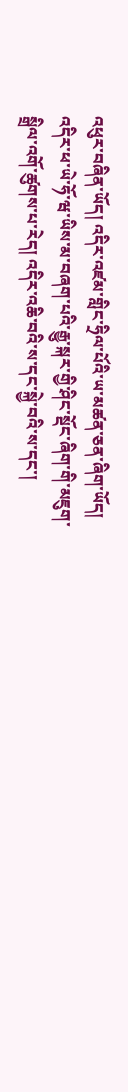འཕུར་བཞིན་ཡོད། འདིར་འཛམ་གླིང་ཧྲིལ་པོའི་ཡ་མཚན་ཅན་ཞིག་ཡོད། འདིར་ཕ་ཡེ་ཧོ་ཝ་ཡིས་མ་བཞག་པའི་རྒྱུ་སྐར་གྱི་ཤིང་སྡོང་ཞིག་གི་མཇུག་སྒྲིལ་འགོ་ཚུགས་པ་རེད། འདིར་འཆི་བའི་ས་དང་སྐྱེ་བའི་ས་དང་།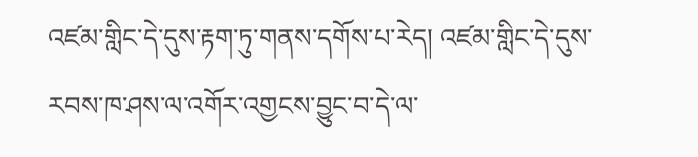འཛམ་གླིང་དེ་དུས་རྟག་ཏུ་གནས་དགོས་པ་རེད། འཛམ་གླིང་དེ་དུས་རབས་ཁ་ཤས་ལ་འགོར་འགྱངས་བྱུང་བ་དེ་ལ་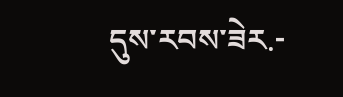དུས་རབས་ཟེར.-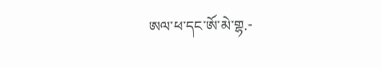ཨལ་ཕ་དང་ཨོ་མེ་གྷ.-